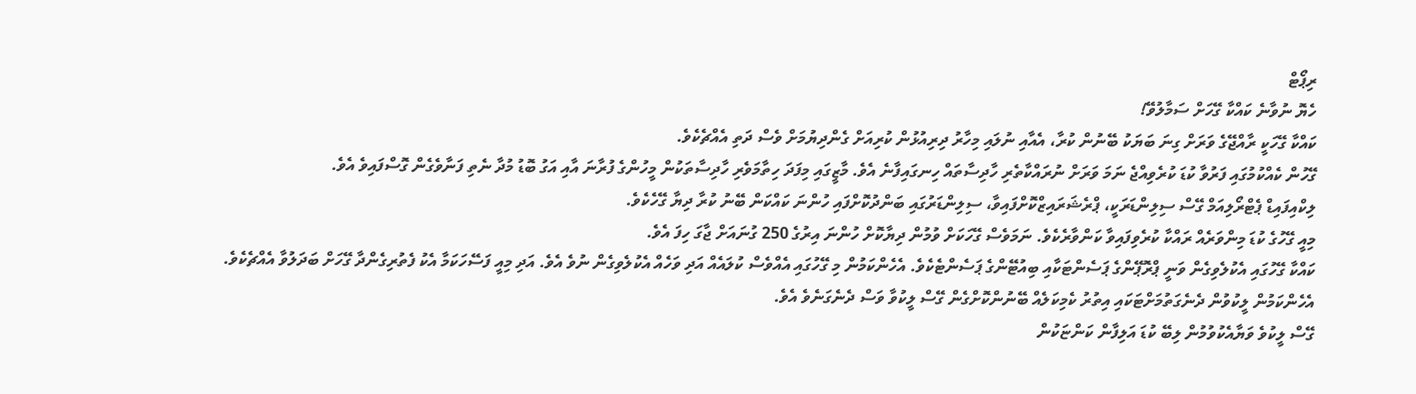ރިޕޯޓް
ހެޔޮ ނުވާނެ ކައްކާ ގޭހަށް ސަމާލުވޭ!
ކައްކާ ގޭހަކީ ރާއްޖޭގެ ވަރަށް ގިނަ ބަޔަކު ބޭނުން ކުރާ، އެއާއި ނުލައި މިހާރު ދިރިއުޅުން ކުރިއަށް ގެންދިޔުމަށް ވެސް ދަތި އެއްޗެކެވެ.
ގޭހުން ކެއްކުމުގައި ފަރުވާ ކުޑަ ކުރެވިއްޖެ ނަމަ ވަރަށް ނުރައްކާތެރި ހާދިސާތައް ހިނގައިފާނެ އެވެ. މާޒީގައި މިފަދަ ހިތާމަވެރި ހާދިސާތަކުން މީހުންގެ ފުރާނަ އާއި އަގު ބޮޑު މުދާ ނެތި ފަނާވެގެން ގޮސްފައިވެ އެވެ.
ލިކްއިފައިޑް ޕެޓްރޯލިއަމް ގޭސް ސިލިންޑަރަކީ، ޕްރެޝަރައިޒްކޮށްފައިވާ، ސިލިންޑަރުގައި ބަންދުކޮށްފައި ހުންނަ ކައްކަން ބޭނު ކުރާ ދިޔާ ގޭހެކެވެ.
މިއީ ގޭހުގެ ކުޑަ މިންވަރެއް ރައްކާ ކުރެވިފައިވާ ކަންވާރެކެވެ. ނަމަވެސް ގޭހަކަށް ވުމުން ދިޔާކޮށް ހުންނަ އިރުގެ 250 ގުނައަށް ޖާގަ ހިފަ އެވެ.
ކައްކާ ގޭހުގައި އެކުލެވިގެން ވަނީ ޕްރޮޕޭންގެ ޕަސެންޓަކާއި ބިއުޓޭންގެ ޕަސެންޓެކެވެ. އެހެންކަމުން މި ގޭހުގައި އެއްވެސް ކުލައެއް އަދި ވަހެއް އެކުލެވިގެން ނުވެ އެވެ. އަދި މިއީ ފަސޭހަކަމާ އެކު ފެތުރިގެންދާ ގޭހަށް ބަދަލުވާ އެއްޗެކެވެ.
އެހެންކަމުން ލީކުވުން ދެނެގަތުމަށްޓަކައި އިތުރު ކެމިކަލެއް ބޭނުންކޮށްގެން ގޭސް ލީކުވާ ވަސް ދެނެގަނެވެ އެވެ.
ގޭސް ލީކުވެ ވަޔާއެކުވުމުން ލިބޭ ކުޑަ އަލިފާން ކަންޏަކުން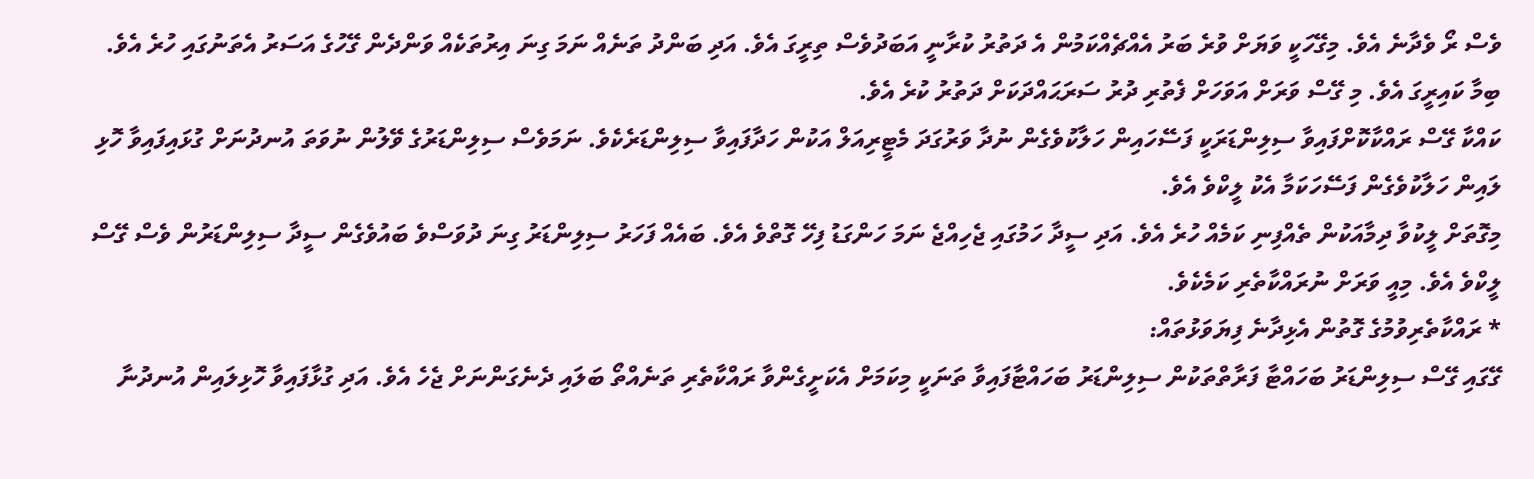ވެސް ރޯ ވެދާނެ އެވެ. މިގޭހަކީ ވަޔަށް ވުރެ ބަރު އެއްޗެއްކަމުން އެ ދަތުރު ކުރާނީ އަބަދުވެސް ތިރީގަ އެވެ. އަދި ބަންދު ތަނެއް ނަމަ ގިނަ އިރުތަކެއް ވަންދެން ގޭހުގެ އަސަރު އެތަނުގައި ހުރެ އެވެ. ބިމާ ކައިރީގަ އެވެ. މި ގޭސް ވަރަށް އަވަހަށް ފެތުރި ދުރު ސަރަޙައްދަކަށް ދަތުރު ކުރެ އެވެ.
ކައްކާ ގޭސް ރައްކާކޮށްފައިވާ ސިލިންޑަރަކީ ފަސޭހައިން ހަލާކުވެގެން ނުދާ ވަރުގަދަ މެޓީރިއަލް އަކުން ހަދާފައިވާ ސިލިންޑަރެކެވެ. ނަމަވެސް ސިލިންޑަރުގެ ވޭލުން ނުވަތަ އުނދުނަށް ގުޅައިފައިވާ ހޮޅި ލައިން ހަލާކުވެގެން ފަސޭހަކަމާ އެކު ލީކްވެ އެވެ.
މިގޮތަށް ލީކުވާ ދިމާއަކުން ތެއްފިނި ކަމެއް ހުރެ އެވެ. އަދި ސީދާ ހަމުގައި ޖެހިއްޖެ ނަމަ ހަންގަޑު ފިހޭ ގޮތްވެ އެވެ. ބައެއް ފަހަރު ސިލިންޑަރު ގިނަ ދުވަސްވެ ބައުވެގެން ސީދާ ސިލިންޑަރުން ވެސް ގޭސް ލީކްވެ އެވެ. މިއީ ވަރަށް ނުރައްކާތެރި ކަމެކެވެ.
* ރައްކާތެރިވުމުގެ ގޮތުން އެޅިދާނެ ފިޔަވަޅުތައް:
ގޭގައި ގޭސް ސިލިންޑަރު ބަހައްޓާ ފަރާތްތަކުން ސިލިންޑަރު ބަހައްޓާފައިވާ ތަނަކީ މިކަމަށް އެކަށީގެންވާ ރައްކާތެރި ތަނެއްތޯ ބަލައި ދެނެގަންނަށް ޖެހެ އެވެ. އަދި ގުޅާފައިވާ ހޮޅިލައިން އުނދުނާ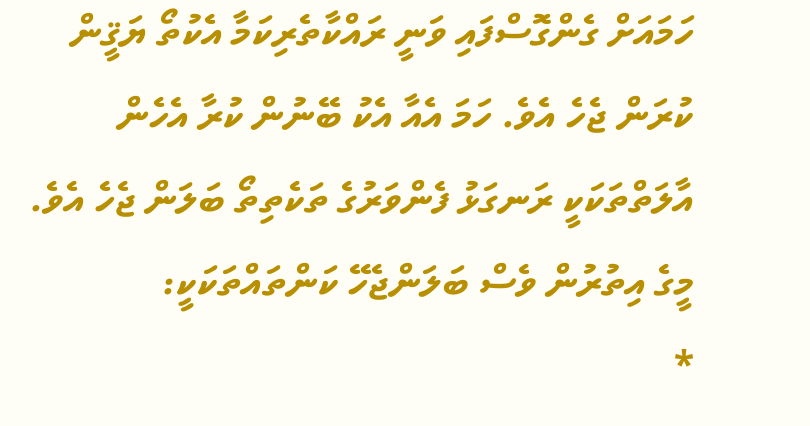ހަމައަށް ގެންގޮސްފައި ވަނީ ރައްކާތެރިކަމާ އެކުތޯ ޔަޤީން ކުރަން ޖެހެ އެވެ. ހަމަ އެއާ އެކު ބޭނުން ކުރާ އެހެން އާލަތްތަކަކީ ރަނގަޅު ފެންވަރުގެ ތަކެތިތޯ ބަލަން ޖެހެ އެވެ. މީގެ އިތުރުން ވެސް ބަލަންޖެހޭ ކަންތައްތަކަކީ:
*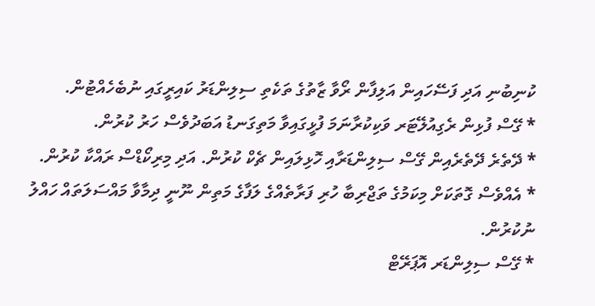ކުނިބުނި އަދި ފަސޭހައިން އަލިފާން ރޯވާ ޒާތުގެ ތަކެތި ސިލިންޑަރު ކައިރީގައި ނުބެހެއްޓުން.
* ގޭސް ފުޅިން ރެގިއުލޭޓަރ ވަކިކުރާނަމަ ފުޅީގައިވާ މަތިގަނޑު އަބަދުވެސް ހަރު ކުރުން.
* ދޭތެރެ ދޭތެރެއިން ގޭސް ސިލިންޑަރާއި ހޮޅިލައިން ޗެކް ކުރުން. އަދި މިރިކޯޑްސް ރައްކާ ކުރުން.
* އެއްވެސް ގޮތަކަށް މިކަމުގެ ތަޖްރިބާ ހުރި ފަރާތެއްގެ ލަފާގެ މަތިން ނޫނީ ދިމާވާ މައްސަލަތައް ހައްލު ނުކުރުން.
* ގޭސް ސިލިންޑަރ އޮޕަރޭޓް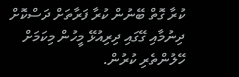ކުރާ ގޮތް ބޭނުން ކުރާ ފަރާތަށް ދަސްކޮށް ދިނުމާއި ގޭގައި ދިރިއުޅޭ މީހުން މިކަމަށް ހޭލުންތެރި ކުރުން.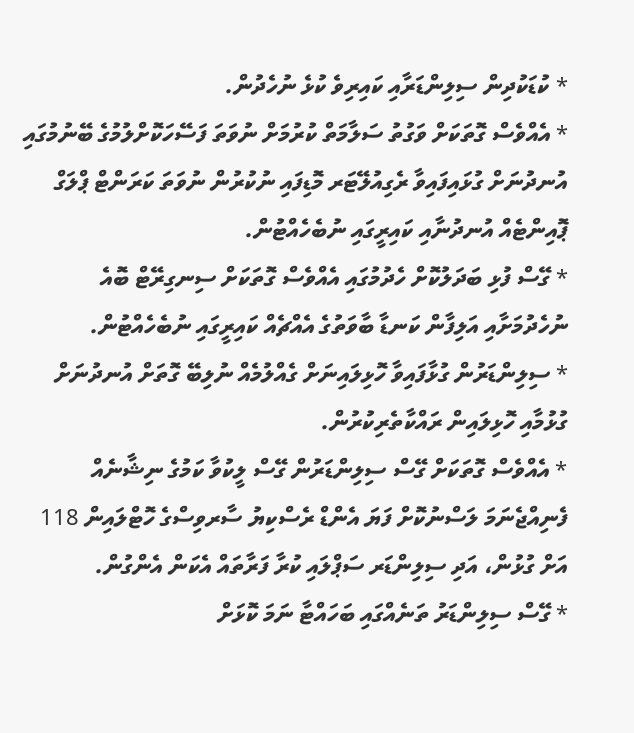* ކުޑަކުދިން ސިލިންޑަރާއި ކައިރިވެ ކުޅެ ނުހެދުން.
* އެއްވެސް ގޮތަކަށް ވަގުތު ސަލާމަތް ކުރުމަށް ނުވަތަ ފަސޭހަކޮށްލުމުގެ ބޭނުމުގައި އުނދުނަށް ގުޅައިފައިވާ ރެގިއުލޭޓަރ މޮޑިފައި ނުކުރުން ނުވަތަ ކަރަންޓް ޕްލަގް ޕޮއިންޓެއް އުނދުނާއި ކައިރީގައި ނުބެހެއްޓުން.
* ގޭސް ފުޅި ބަދަލުކޮށް ހެދުމުގައި އެއްވެސް ގޮތަކަށް ސިނގިރޭޓް ބޮއެ ނުހެދުމަށާއި އަލިފާން ކަނޑާ ބާވަތުގެ އެއްޗެއް ކައިރީގައި ނުބެހެއްޓުން.
* ސިލިންޑަރުން ގުޅާފައިވާ ހޮޅިލައިނަށް ގެއްލުމެއް ނުލިބޭ ގޮތަށް އުނދުނަށް ގުޅުމާއި ހޮޅިލައިން ރައްކާތެރިކުރުން.
* އެއްވެސް ގޮތަކަށް ގޭސް ސިލިންޑަރުން ގޭސް ލީކުވާ ކަމުގެ ނިޝާނެއް ފެނިއްޖެނަމަ ލަސްނުކޮށް ފަޔަ އެންޑް ރެސްކިޔު ސާރވިސްގެ ހޮޓްލައިން 118 އަށް ގުޅުން، އަދި ސިލިންޑަރ ސަޕްލައި ކުރާ ފަރާތައް އެކަން އެންގުން.
* ގޭސް ސިލިންޑަރު ތަނެއްގައި ބަހައްޓާ ނަމަ ކޮޅަށް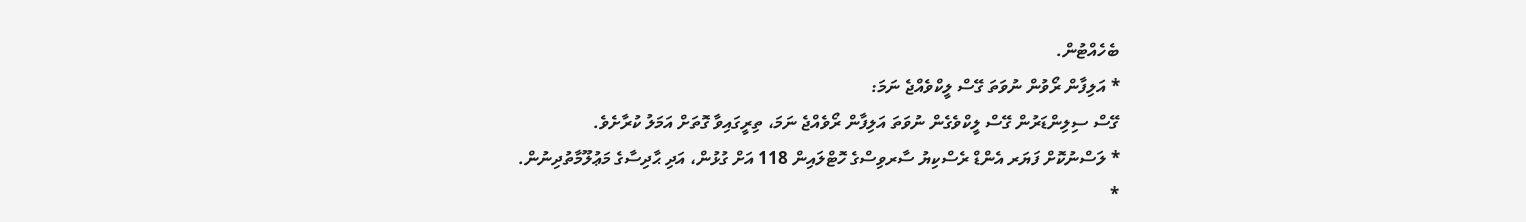ބެހެއްޓުން.
* އަލިފާން ރޯވުން ނުވަތަ ގޭސް ލީކްވެއްޖެ ނަމަ:
ގޭސް ސިލިންޑަރުން ގޭސް ލީކްވެގެން ނުވަތަ އަލިފާން ރޯވެއްޖެ ނަމަ، ތިރީގައިވާ ގޮތަށް އަމަލު ކުރާށެވެ.
* ލަސްނުކޮށް ފަޔަރ އެންޑް ރެސްކިޔު ސާރވިސްގެ ހޮޓްލައިން 118 އަށް ގުޅުން، އަދި ޙާދިސާގެ މަޢުލޫމާތުދިނުން.
*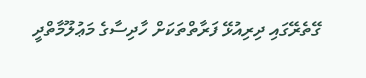ގޭތެރޭގައި ދިރިއުޅޭ ފަރާތްތަކަށް ހާދިސާގެ މަޢުލޫމާތްދީ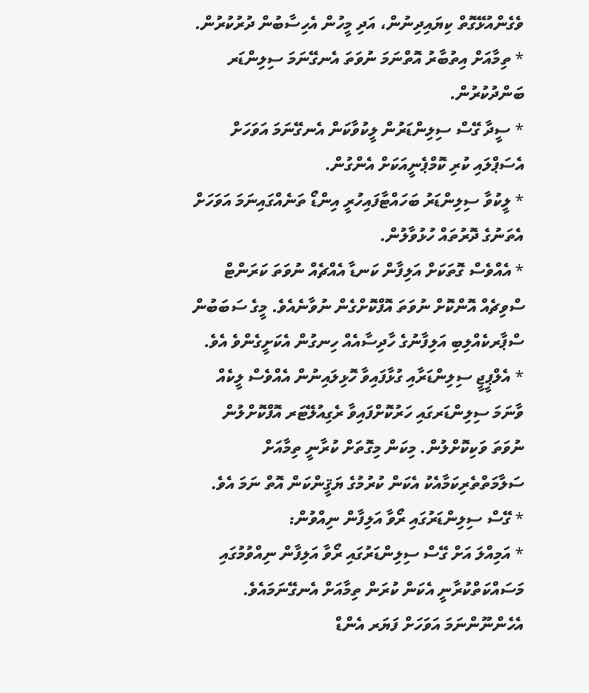ވެގެންއުޅޭގޮތް ކިޔައިދިނުން، އަދި މީހުން އެހިސާބުން ދުރުކުރުން.
* ތިމާއަށް އިތުބާރު އޮތްނަމަ ނުވަތަ އެނގޭނަމަ ސިލިންޑަރ ބަންދުކުރުން.
* ސީދާ ގޭސް ސިލިންޑަރުން ލީކުވާކަން އެނގޭނަމަ އަވަހަށް އެސަޕްލައި ކުރި ކޮމްޕެނީއަކަށް އެންގުން.
* ލީކުވާ ސިލިންޑަރު ބަހައްޓާފައިހުރީ އިންޑޯ ތަނެއްގައިނަމަ އަވަހަށް އެތަނުގެ ދޮރުތައް ހުޅުވާލުން.
* އެއްވެސް ގޮތަކަށް އަލިފާން ކަނޑާ އެއްޗެއް ނުވަތަ ކަރަންޓް ސްވިޗެއް އޮންކޮށް ނުވަތަ އޮފްކޮށްގެން ނުވާނެއެވެ. މީގެ ސަބަބުން ސްޕާރކެއްލިބި އަލިފާނުގެ ހާދިސާއެއް ހިނގުން އެކަށީގެންވެ އެވެ.
* އެލްޕީޖީ ސިލިންޑަރާއި ގުޅާފައިވާ ހޮޅިލައިނުން އެއްވެސް ލީކެއް ވާނަމަ ސިލިންޑަރގައި ހަރުކޮށްފައިވާ ރެގިއުލޭޓަރ އޮފްކޮށްލުން ނުވަތަ ވަކިކޮށްލުން. މިކަން މިގޮތަށް ކުރާނީ ތިމާއަށް ސަލާމަތްތެރިކަމާއެކު އެކަން ކުރުމުގެ ޔަޤީންކަން އޮތް ނަމަ އެވެ.
* ގޭސް ސިލިންޑަރުގައި ރޯވާ އަލިފާން ނިއްވުން:
* އަމިއްލަ އަށް ގޭސް ސިލިންޑަރުގައި ރޯވާ އަލިފާން ނިއްވުމުގައި މަސައްކަތްކުރާނީ އެކަން ކުރަން ތިމާއަށް އެނގޭނަމައެވެ. އެހެންނޫންނަމަ އަވަހަށް ފަޔަރ އެންޑް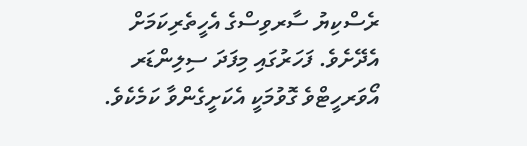ރެސްކިޔު ސާރވިސްގެ އެހީތެރިކަމަށް އެދޭށެވެ. ފަހަރުގައި މިފަދަ ސިލިންޑަރ އޯވަރހީޓްވެ ގޮވުމަކީ އެކަށީގެންވާ ކަމެކެވެ.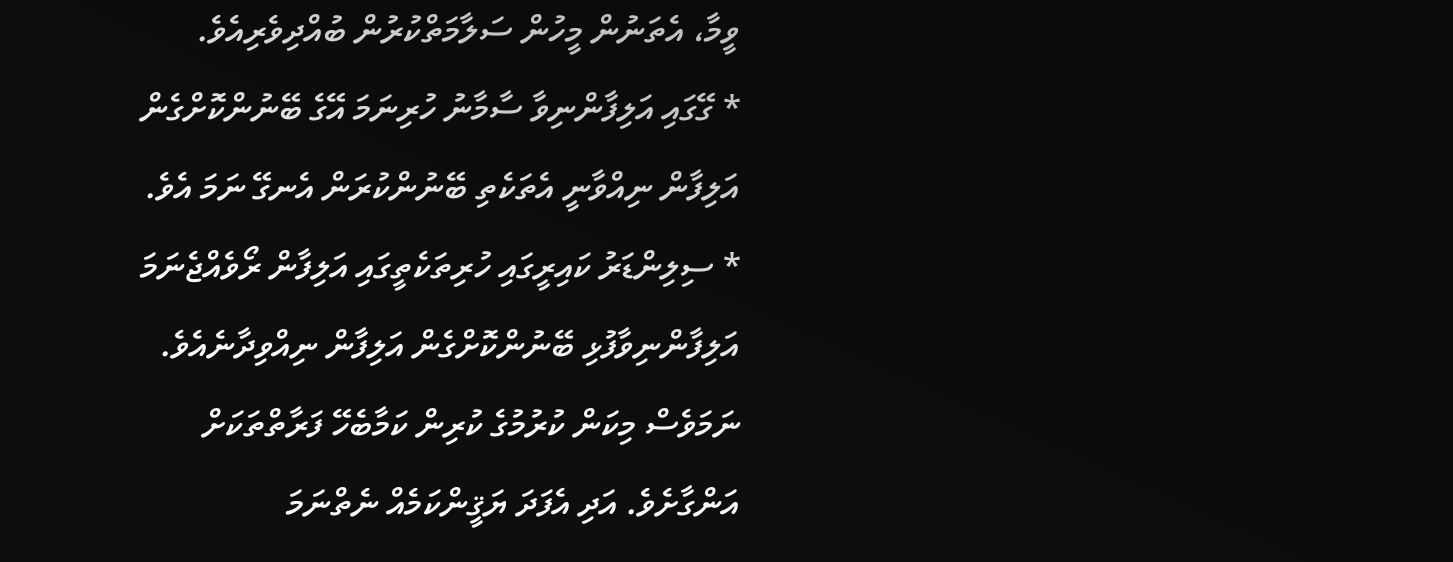ވީމާ، އެތަނުން މީހުން ސަލާމަތްކުރުން ބުއްދިވެރިއެވެ.
* ގޭގައި އަލިފާންނިވާ ސާމާނު ހުރިނަމަ އޭގެ ބޭނުންކޮށްގެން އަލިފާން ނިއްވާނީ އެތަކެތި ބޭނުންކުރަން އެނގޭ ނަމަ އެވެ.
* ސިލިންޑަރު ކައިރީގައި ހުރިތަކެތީގައި އަލިފާން ރޯވެއްޖެނަމަ އަލިފާންނިވާފުޅި ބޭނުންކޮށްގެން އަލިފާން ނިއްވިދާނެއެވެ. ނަމަވެސް މިކަން ކުރުމުގެ ކުރިން ކަމާބެހޭ ފަރާތްތަކަށް އަންގާށެވެ. އަދި އެފަދަ ޔަޤީންކަމެއް ނެތްނަމަ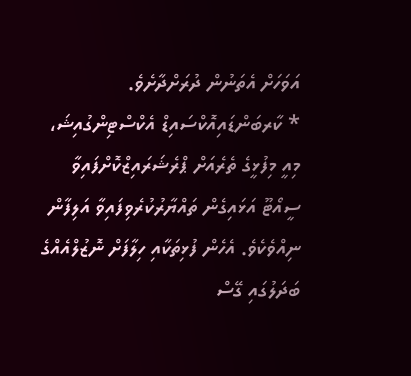އަވަހަށް އެތަނުން ދުރަށްދާށެވެ.
* ކާރބަންޑައިއޮކްސައިޑް އެކްސްޓިންގުއިޝަ، މިއީ މިފުޅީގެ ތެރެއަށް ޕްރެޝަރައިޒްކޮށްފައިވާ ސީއޯޓޫ އަޅައިގެން ތައްޔާރުކުރެވިފައިވާ އަލިފާން ނިއްވެކެވެ. އެހެން ފުޅިތަކާއި ހިލާފަށް ނޮޒުލްއެއްގެ ބަދަލުގައި ގޭސް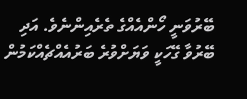ބޭރުވަނީ ހޯންއެއްގެ ތެރެއިންނެވެ. އަދި ބޭރުވާ ގޭހަކީ ވަޔަށްވުރެ ބަރުއެއްޗެއްކަމުން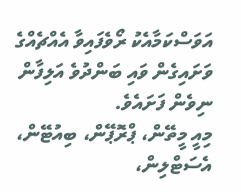އަވަސްކަމާއެކު ރޯވެފައިވާ އެއްޗެއްގެ ވަށައިގެން ވައި ބަންދުވެ އަލިފާން ނިވެން ފަށައެވެ.
މިއީ މީތޭން، ޕްރޮޕޭން، ބިއުޓޭން، އެސަޓްލިން،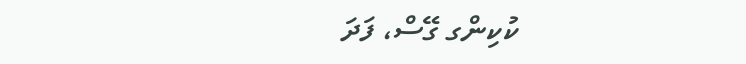ކުކިންގ ގޭސް، ފަދަ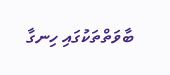ބާވަތްތަކުގައި ހިނގާ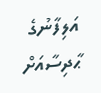އަލިފާނުގެ ޙާދިސާއަށް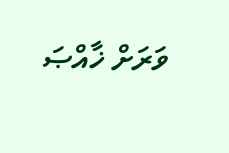ވަރަށް ޚާއްޞަ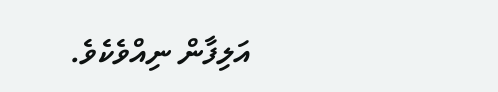އަލިފާން ނިއްވެކެވެ.